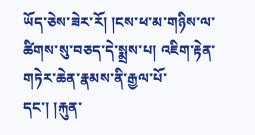ཡོད་ཅེས་ཟེར་རོ། །ངས་ཕ་མ་གཉིས་ལ་ཚིགས་སུ་བཅད་དེ་སྨྲས་པ། འཇིག་རྟེན་གཏེར་ཆེན་རྣམས་ནི་རྒྱལ་པོ་དང་། །རྐུན་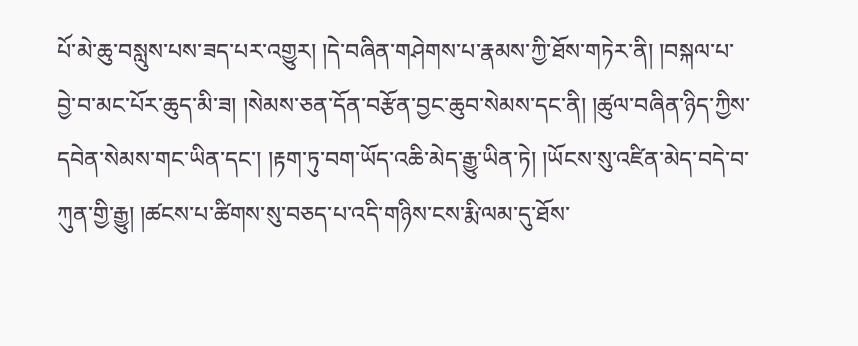པོ་མེ་ཆུ་བསླུས་པས་ཟད་པར་འགྱུར། །དེ་བཞིན་གཤེགས་པ་རྣམས་ཀྱི་ཐོས་གཏེར་ནི། །བསྐལ་པ་བྱེ་བ་མང་པོར་ཆུད་མི་ཟ། །སེམས་ཅན་དོན་བརྩོན་བྱང་ཆུབ་སེམས་དང་ནི། །ཚུལ་བཞིན་ཉིད་ཀྱིས་དབེན་སེམས་གང་ཡིན་དང་། །རྟག་ཏུ་བག་ཡོད་འཆི་མེད་རྒྱུ་ཡིན་ཏེ། །ཡོངས་སུ་འཛིན་མེད་བདེ་བ་ཀུན་གྱི་རྒྱུ། །ཚངས་པ་ཚིགས་སུ་བཅད་པ་འདི་གཉིས་ངས་རྨི་ལམ་དུ་ཐོས་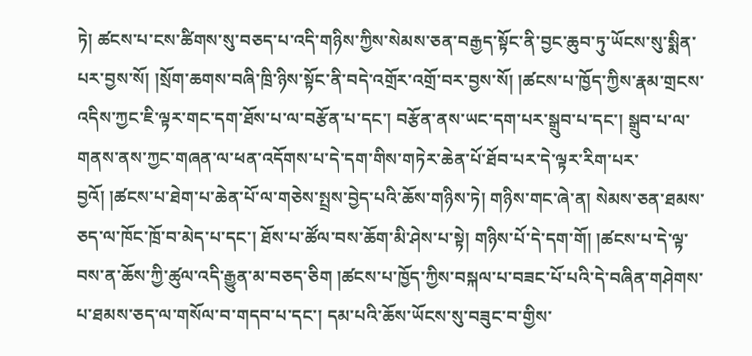ཏེ། ཚངས་པ་ངས་ཚིགས་སུ་བཅད་པ་འདི་གཉིས་ཀྱིས་སེམས་ཅན་བརྒྱད་སྟོང་ནི་བྱང་ཆུབ་ཏུ་ཡོངས་སུ་སྨིན་པར་བྱས་སོ། །སྲོག་ཆགས་བཞི་ཁྲི་ཉིས་སྟོང་ནི་བདེ་འགྲོར་འགྲོ་བར་བྱས་སོ། །ཚངས་པ་ཁྱོད་ཀྱིས་རྣམ་གྲངས་འདིས་ཀྱང་ཇི་ལྟར་གང་དག་ཐོས་པ་ལ་བརྩོན་པ་དང་། བརྩོན་ནས་ཡང་དག་པར་སྒྲུབ་པ་དང་། སྒྲུབ་པ་ལ་གནས་ནས་ཀྱང་གཞན་ལ་ཕན་འདོགས་པ་དེ་དག་གིས་གཏེར་ཆེན་པོ་ཐོབ་པར་དེ་ལྟར་རིག་པར་བྱའོ། །ཚངས་པ་ཐེག་པ་ཆེན་པོ་ལ་གཅེས་སྤྲས་བྱེད་པའི་ཆོས་གཉིས་ཏེ། གཉིས་གང་ཞེ་ན། སེམས་ཅན་ཐམས་ཅད་ལ་ཁོང་ཁྲོ་བ་མེད་པ་དང་། ཐོས་པ་ཚོལ་བས་ཆོག་མི་ཤེས་པ་སྟེ། གཉིས་པོ་དེ་དག་གོ། །ཚངས་པ་དེ་ལྟ་བས་ན་ཆོས་ཀྱི་ཚུལ་འདི་རྒྱུན་མ་བཅད་ཅིག །ཚངས་པ་ཁྱོད་ཀྱིས་བསྐལ་པ་བཟང་པོ་པའི་དེ་བཞིན་གཤེགས་པ་ཐམས་ཅད་ལ་གསོལ་བ་གདབ་པ་དང་། དམ་པའི་ཆོས་ཡོངས་སུ་བཟུང་བ་གྱིས་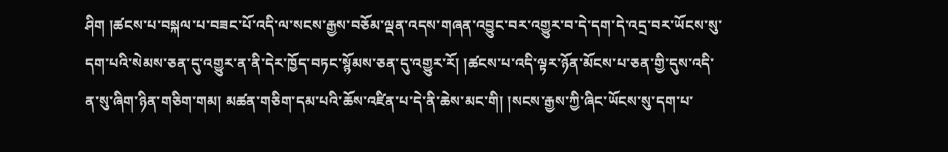ཤིག །ཚངས་པ་བསྐལ་པ་བཟང་པོ་འདི་ལ་སངས་རྒྱས་བཅོམ་ལྡན་འདས་གཞན་འབྱུང་བར་འགྱུར་བ་དེ་དག་དེ་འདྲ་བར་ཡོངས་སུ་དག་པའི་སེམས་ཅན་དུ་འགྱུར་ན་ནི་དེར་ཁྱོད་བཏང་སྙོམས་ཅན་དུ་འགྱུར་རོ། །ཚངས་པ་འདི་ལྟར་ཉོན་མོངས་པ་ཅན་གྱི་དུས་འདི་ན་སུ་ཞིག་ཉིན་གཅིག་གམ། མཚན་གཅིག་དམ་པའི་ཆོས་འཛིན་པ་དེ་ནི་ཆེས་མང་གི། །སངས་རྒྱས་ཀྱི་ཞིང་ཡོངས་སུ་དག་པ་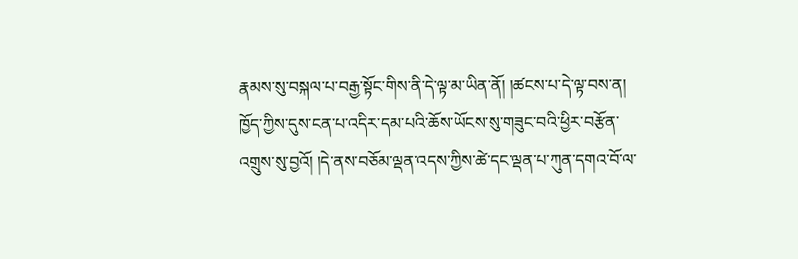རྣམས་སུ་བསྐལ་པ་བརྒྱ་སྟོང་གིས་ནི་དེ་ལྟ་མ་ཡིན་ནོ། །ཚངས་པ་དེ་ལྟ་བས་ན། ཁྱོད་ཀྱིས་དུས་ངན་པ་འདིར་དམ་པའི་ཆོས་ཡོངས་སུ་གཟུང་བའི་ཕྱིར་བརྩོན་འགྲུས་སུ་བྱའོ། །དེ་ནས་བཅོམ་ལྡན་འདས་ཀྱིས་ཚེ་དང་ལྡན་པ་ཀུན་དགའ་བོ་ལ་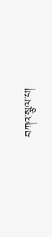བཀའ་སྩལ་པ།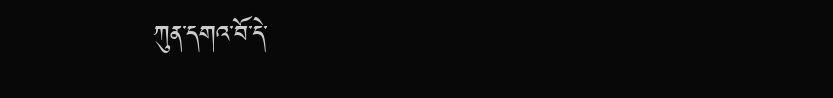ཀུན་དགའ་བོ་དེ་